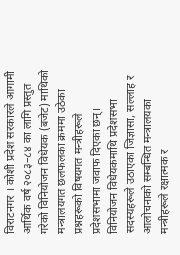विराटनगर । कोशी प्रदेश सरकारले आगामी आर्थिक वर्ष २०८३–८४ का लागि प्रस्तुत गरेको विनियोजन विधेयक (बजेट) माथिको मन्त्रालयगत छलफलका क्रममा उठेका प्रश्नहरूको विषयगत मन्त्रीहरूले प्रदेशसभामा जवाफ दिएका छन्।
विनियोजन विधेयकमाथि प्रदेशसभा सदस्यहरूले उठाएका जिज्ञासा, सल्लाह र आलोचनाको सम्बन्धित मन्त्रालयका मन्त्रीहरूले रक्षात्मक र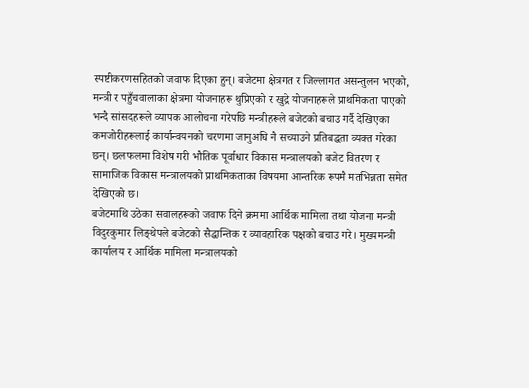स्पष्टीकरणसहितको जवाफ दिएका हुन्। बजेटमा क्षेत्रगत र जिल्लागत असन्तुलन भएको, मन्त्री र पहुँचवालाका क्षेत्रमा योजनाहरू थुप्रिएको र खुद्रे योजनाहरूले प्राथमिकता पाएको भन्दै सांसदहरूले व्यापक आलोचना गरेपछि मन्त्रीहरूले बजेटको बचाउ गर्दै देखिएका कमजोरीहरूलाई कार्यान्वयनको चरणमा जानुअघि नै सच्याउने प्रतिबद्धता व्यक्त गरेका छन्। छलफलमा विशेष गरी भौतिक पूर्वाधार विकास मन्त्रालयको बजेट वितरण र सामाजिक विकास मन्त्रालयको प्राथमिकताका विषयमा आन्तरिक रूपमै मतभिन्नता समेत देखिएको छ।
बजेटमाथि उठेका सवालहरूको जवाफ दिने क्रममा आर्थिक मामिला तथा योजना मन्त्री विदुरकुमार लिङ्थेपले बजेटको सैद्धान्तिक र व्यावहारिक पक्षको बचाउ गरे। मुख्यमन्त्री कार्यालय र आर्थिक मामिला मन्त्रालयको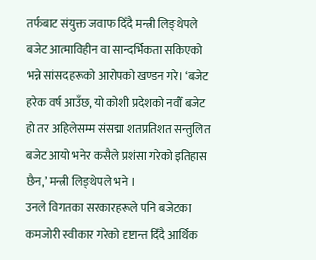तर्फबाट संयुक्त जवाफ दिँदै मन्त्री लिङ्थेपले बजेट आत्माविहीन वा सान्दर्भिकता सकिएको भन्ने सांसदहरूको आरोपको खण्डन गरे। ‘बजेट हरेक वर्ष आउँछ, यो कोशी प्रदेशको नवौँ बजेट हो तर अहिलेसम्म संसद्मा शतप्रतिशत सन्तुलित बजेट आयो भनेर कसैले प्रशंसा गरेको इतिहास छैन,’ मन्त्री लिङ्थेपले भने ।
उनले विगतका सरकारहरूले पनि बजेटका कमजोरी स्वीकार गरेको दृष्टान्त दिँदै आर्थिक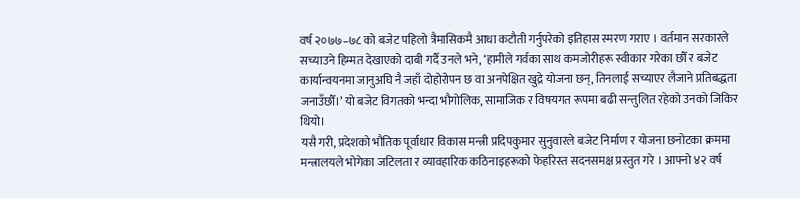वर्ष २०७७–७८ को बजेट पहिलो त्रैमासिकमै आधा कटौती गर्नुपरेको इतिहास स्मरण गराए । वर्तमान सरकारले सच्याउने हिम्मत देखाएको दाबी गर्दै उनले भने, ‘हामीले गर्वका साथ कमजोरीहरू स्वीकार गरेका छौँ र बजेट कार्यान्वयनमा जानुअघि नै जहाँ दोहोरोपन छ वा अनपेक्षित खुद्रे योजना छन्, तिनलाई सच्याएर लैजाने प्रतिबद्धता जनाउँछौँ।’ यो बजेट विगतको भन्दा भौगोलिक, सामाजिक र विषयगत रूपमा बढी सन्तुलित रहेको उनको जिकिर थियो।
यसै गरी, प्रदेशको भौतिक पूर्वाधार विकास मन्त्री प्रदिपकुमार सुनुवारले बजेट निर्माण र योजना छनोटका क्रममा मन्त्रालयले भोगेका जटिलता र व्यावहारिक कठिनाइहरूको फेहरिस्त सदनसमक्ष प्रस्तुत गरे । आफ्नो ४२ वर्ष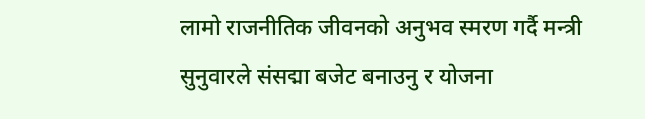लामो राजनीतिक जीवनको अनुभव स्मरण गर्दै मन्त्री सुनुवारले संसद्मा बजेट बनाउनु र योजना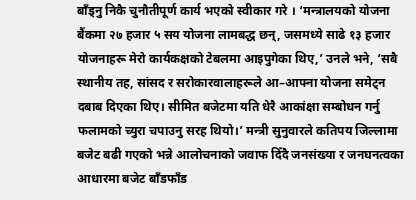बाँड्नु निकै चुनौतीपूर्ण कार्य भएको स्वीकार गरे । ‘मन्त्रालयको योजना बैंकमा २७ हजार ५ सय योजना लामबद्ध छन्, जसमध्ये साढे १३ हजार योजनाहरू मेरो कार्यकक्षको टेबलमा आइपुगेका थिए,’ उनले भने, ‘सबै स्थानीय तह, सांसद र सरोकारवालाहरूले आ–आफ्ना योजना समेट्न दबाब दिएका थिए। सीमित बजेटमा यति धेरै आकांक्षा सम्बोधन गर्नु फलामको च्युरा चपाउनु सरह थियो।’ मन्त्री सुनुवारले कतिपय जिल्लामा बजेट बढी गएको भन्ने आलोचनाको जवाफ दिँदै जनसंख्या र जनघनत्वका आधारमा बजेट बाँडफाँड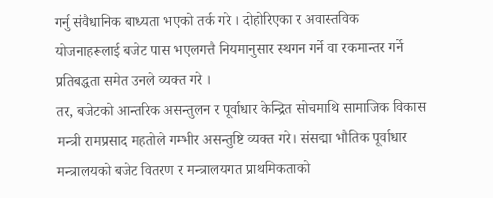गर्नु संवैधानिक बाध्यता भएको तर्क गरे । दोहोरिएका र अवास्तविक योजनाहरूलाई बजेट पास भएलगत्तै नियमानुसार स्थगन गर्ने वा रकमान्तर गर्ने प्रतिबद्धता समेत उनले व्यक्त गरे ।
तर, बजेटको आन्तरिक असन्तुलन र पूर्वाधार केन्द्रित सोचमाथि सामाजिक विकास मन्त्री रामप्रसाद महतोले गम्भीर असन्तुष्टि व्यक्त गरे। संसद्मा भौतिक पूर्वाधार मन्त्रालयको बजेट वितरण र मन्त्रालयगत प्राथमिकताको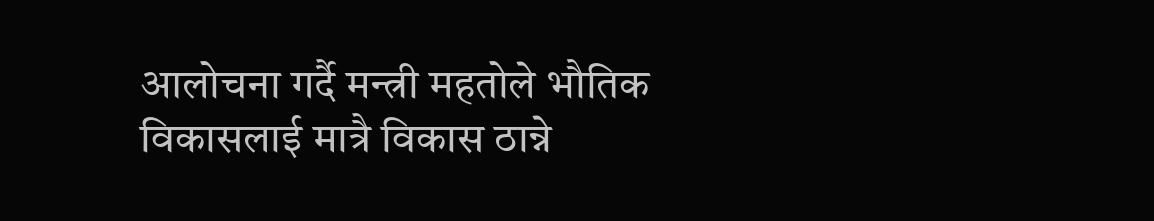आलोचना गर्दै मन्त्री महतोले भौतिक विकासलाई मात्रै विकास ठान्ने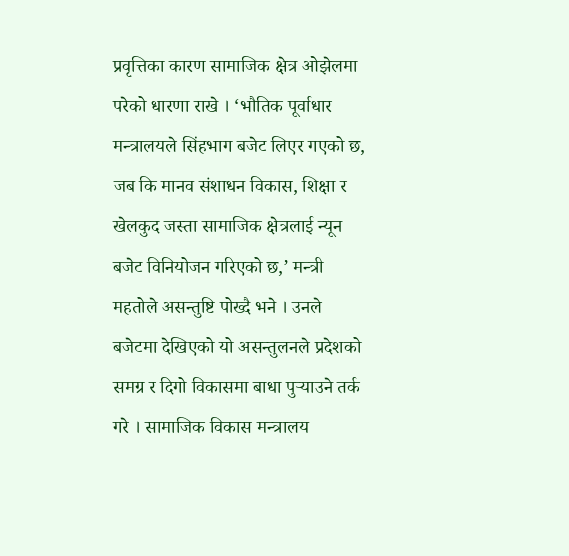प्रवृत्तिका कारण सामाजिक क्षेत्र ओझेलमा परेको धारणा राखे । ‘भौतिक पूर्वाधार मन्त्रालयले सिंहभाग बजेट लिएर गएको छ, जब कि मानव संशाधन विकास, शिक्षा र खेलकुद जस्ता सामाजिक क्षेत्रलाई न्यून बजेट विनियोजन गरिएको छ,’ मन्त्री महतोले असन्तुष्टि पोख्दै भने । उनले बजेटमा देखिएको यो असन्तुलनले प्रदेशको समग्र र दिगो विकासमा बाधा पुऱ्याउने तर्क गरे । सामाजिक विकास मन्त्रालय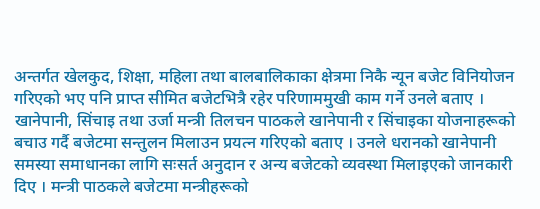अन्तर्गत खेलकुद, शिक्षा, महिला तथा बालबालिकाका क्षेत्रमा निकै न्यून बजेट विनियोजन गरिएको भए पनि प्राप्त सीमित बजेटभित्रै रहेर परिणाममुखी काम गर्ने उनले बताए ।
खानेपानी, सिंचाइ तथा उर्जा मन्त्री तिलचन पाठकले खानेपानी र सिंचाइका योजनाहरूको बचाउ गर्दै बजेटमा सन्तुलन मिलाउन प्रयत्न गरिएको बताए । उनले धरानको खानेपानी समस्या समाधानका लागि सःसर्त अनुदान र अन्य बजेटको व्यवस्था मिलाइएको जानकारी दिए । मन्त्री पाठकले बजेटमा मन्त्रीहरूको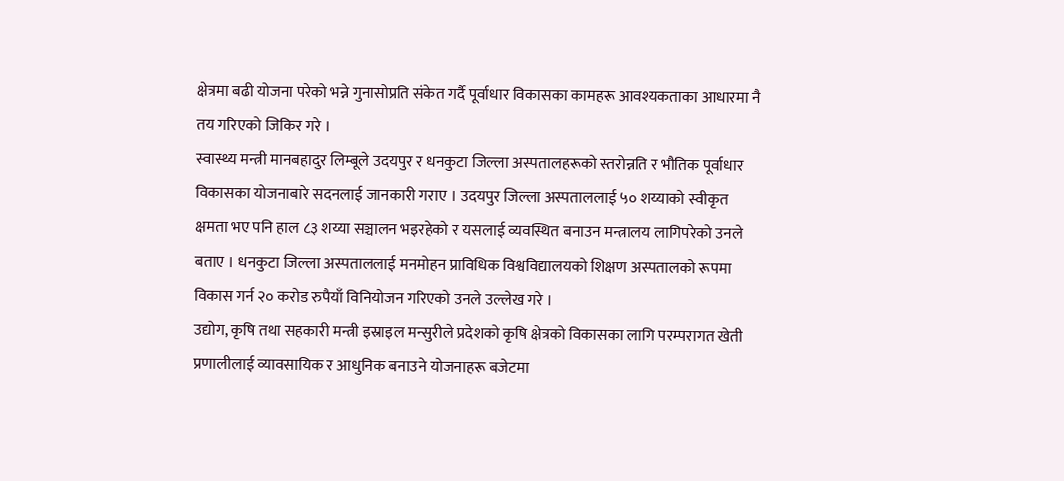क्षेत्रमा बढी योजना परेको भन्ने गुनासोप्रति संकेत गर्दै पूर्वाधार विकासका कामहरू आवश्यकताका आधारमा नै तय गरिएको जिकिर गरे ।
स्वास्थ्य मन्त्री मानबहादुर लिम्बूले उदयपुर र धनकुटा जिल्ला अस्पतालहरूको स्तरोन्नति र भौतिक पूर्वाधार विकासका योजनाबारे सदनलाई जानकारी गराए । उदयपुर जिल्ला अस्पताललाई ५० शय्याको स्वीकृत क्षमता भए पनि हाल ८३ शय्या सञ्चालन भइरहेको र यसलाई व्यवस्थित बनाउन मन्त्रालय लागिपरेको उनले बताए । धनकुटा जिल्ला अस्पताललाई मनमोहन प्राविधिक विश्वविद्यालयको शिक्षण अस्पतालको रूपमा विकास गर्न २० करोड रुपैयाँ विनियोजन गरिएको उनले उल्लेख गरे ।
उद्योग, कृषि तथा सहकारी मन्त्री इस्राइल मन्सुरीले प्रदेशको कृषि क्षेत्रको विकासका लागि परम्परागत खेती प्रणालीलाई व्यावसायिक र आधुनिक बनाउने योजनाहरू बजेटमा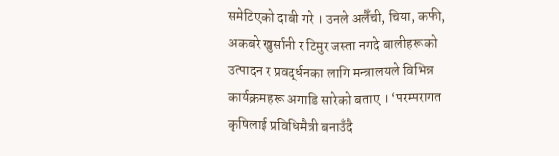समेटिएको दाबी गरे । उनले अलैँची, चिया, कफी, अकबरे खुर्सानी र टिमुर जस्ता नगदे बालीहरूको उत्पादन र प्रवर्द्धनका लागि मन्त्रालयले विभिन्न कार्यक्रमहरू अगाडि सारेको बताए । ‘परम्परागत कृषिलाई प्रविधिमैत्री बनाउँदै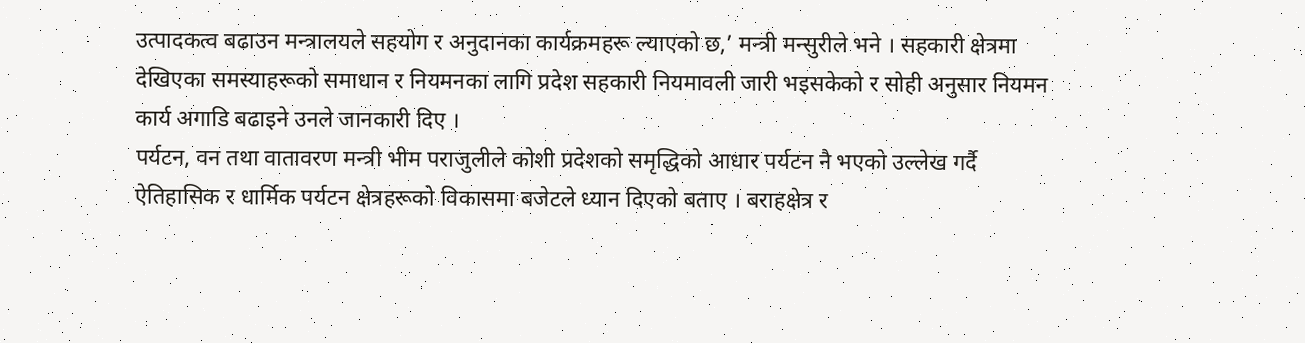उत्पादकत्व बढाउन मन्त्रालयले सहयोग र अनुदानका कार्यक्रमहरू ल्याएको छ,’ मन्त्री मन्सुरीले भने । सहकारी क्षेत्रमा देखिएका समस्याहरूको समाधान र नियमनका लागि प्रदेश सहकारी नियमावली जारी भइसकेको र सोही अनुसार नियमन कार्य अगाडि बढाइने उनले जानकारी दिए ।
पर्यटन, वन तथा वातावरण मन्त्री भीम पराजुलीले कोशी प्रदेशको समृद्धिको आधार पर्यटन नै भएको उल्लेख गर्दै ऐतिहासिक र धार्मिक पर्यटन क्षेत्रहरूको विकासमा बजेटले ध्यान दिएको बताए । बराहक्षेत्र र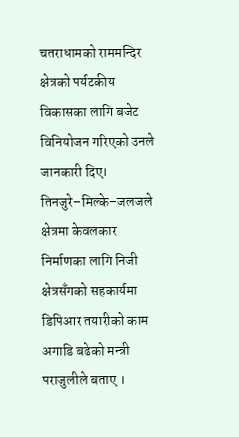चतराधामको राममन्दिर क्षेत्रको पर्यटकीय विकासका लागि बजेट विनियोजन गरिएको उनले जानकारी दिए। तिनजुरे–मिल्के–जलजले क्षेत्रमा केवलकार निर्माणका लागि निजी क्षेत्रसँगको सहकार्यमा डिपिआर तयारीको काम अगाडि बढेको मन्त्री पराजुलीले बताए ।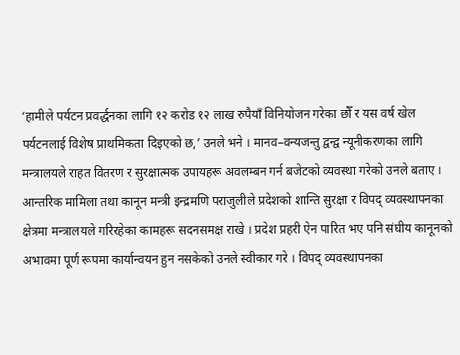‘हामीले पर्यटन प्रवर्द्धनका लागि १२ करोड १२ लाख रुपैयाँ विनियोजन गरेका छौँ र यस वर्ष खेल पर्यटनलाई विशेष प्राथमिकता दिइएको छ,’ उनले भने । मानव–वन्यजन्तु द्वन्द्व न्यूनीकरणका लागि मन्त्रालयले राहत वितरण र सुरक्षात्मक उपायहरू अवलम्बन गर्न बजेटको व्यवस्था गरेको उनले बताए ।
आन्तरिक मामिला तथा कानून मन्त्री इन्द्रमणि पराजुलीले प्रदेशको शान्ति सुरक्षा र विपद् व्यवस्थापनका क्षेत्रमा मन्त्रालयले गरिरहेका कामहरू सदनसमक्ष राखे । प्रदेश प्रहरी ऐन पारित भए पनि संघीय कानूनको अभावमा पूर्ण रूपमा कार्यान्वयन हुन नसकेको उनले स्वीकार गरे । विपद् व्यवस्थापनका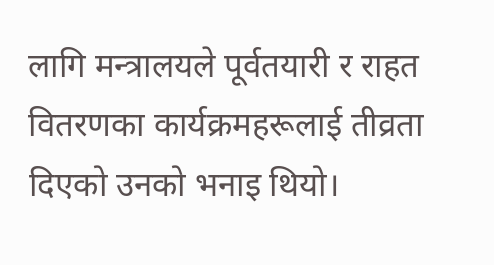लागि मन्त्रालयले पूर्वतयारी र राहत वितरणका कार्यक्रमहरूलाई तीव्रता दिएको उनको भनाइ थियो।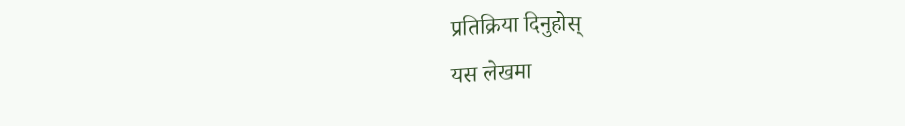प्रतिक्रिया दिनुहोस्
यस लेखमा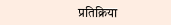प्रतिक्रिया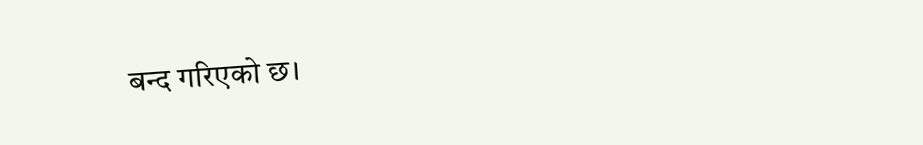बन्द गरिएको छ।